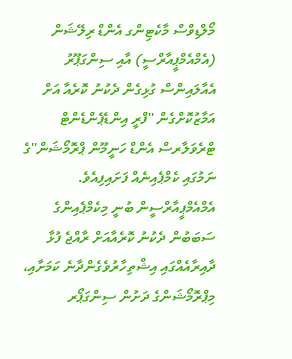މޯލްޑިވްސް މާކެޓިންގ އެންޑް ރިލޭޝަން (އެމްއެމްޕީއާރްސީ) އާއި ސިންގަޕޫރު އެއާލައިންސް ގުޅިގެން ދެކުނު ކޮރެއާ އަށް އަމާޒުކޮށްގެން ''ފްރީ އިންޑެޕެންޑެންޓް ޓްރެވަލާރސް އެންޑް ހަނީމޫން ޕްރޮމޯޝަން''ގެ ނަމުގައި ކެމްޕެއިނެއް ފަށައިފިއެވެ.
އެމްއެމްޕީއާރްސީން ބުނީ މިކެމްޕެއިންގެ ސަބަބުން ދެކުނު ކޮރެއާއަށް ރާއްޖެ ފުޅާ ދާއިރާއެއްގައި އިޝްތިހާރުވެގެންދާނެ ކަމަށާއި، މިޕްރޮމޯޝަންގެ ދަށުން ސިންގަޕޯރ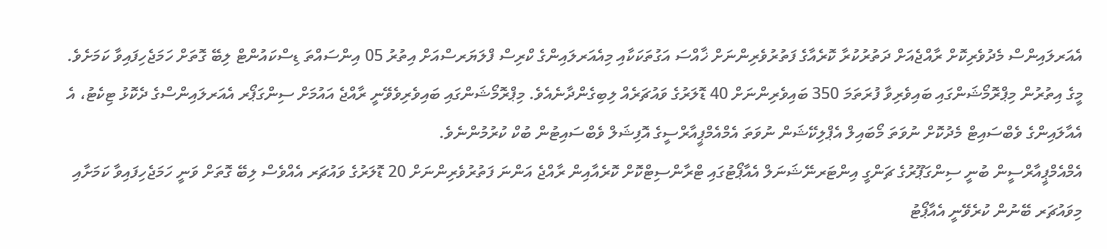އެއަރލައިންސް މެދުވެރިކޮށް ރާއްޖެއަށް ދަތުރުކުރާ ކޮރެއާގެ ފަތުރުވެރިންނަށް ޚާއްސަ އަގުތަކަކާއި މިއެއަރލައިންގެ ކްރިސް ފްލަޔަރސްއަށް އިތުރު 05 އިންސައްތަ ޑިސްކައުންޓް ލިބޭ ގޮތަށް ހަމަޖެހިފައިވާ ކަމަށެވެ.
މީގެ އިތުރުން މިޕްރޮމޯޝަންގައި ބައިވެރިވާ ފުރަތަމަ 350 ބައިވެރިންނަށް 40 ޑޮލަރުގެ ވައުޗަރެއް ލިބިގެންދާނެއެވެ. މިޕްރޮމޯޝަންގައި ބައިވެރިވެވޭނީ ރާއްޖެ އައުމަށް ސިންގަޕޯރ އެއަރލައިންސްގެ ދެކޮޅު ޓިކެޓު، އެ އެއާލައިންގެ ވެބްސައިޓް މެދުކޮށް ނުވަތަ މޯބައިލް އެޕްލިކޭޝަން ނުވަތަ އެމްއެމްޕީއާރްސީގެ އޮފިޝަލް ވެބްސައިޓުން ބުކް ކުރުމުންނެވެ.
އެމްއެމްޕީއާރްސީން ބުނީ ސިންގަޕޫރުގެ ޗަންގީ އިންޓަރނޭޝަނަލް އެއާޕޯޓުގައި ޓްރާންސިޓްކޮށް ކޮރެއާއިން ރާއްޖެ އަންނަ ފަތުރުވެރިންނަށް 20 ޑޮލަރުގެ ވައުޗަރ އެއްވެސް ލިބޭ ގޮތަށް ވަނީ ހަމަޖެހިފައިވާ ކަމަށާއި މިވައުޗަރ ބޭނުން ކުރެވޭނީ އެއާޕޯޓު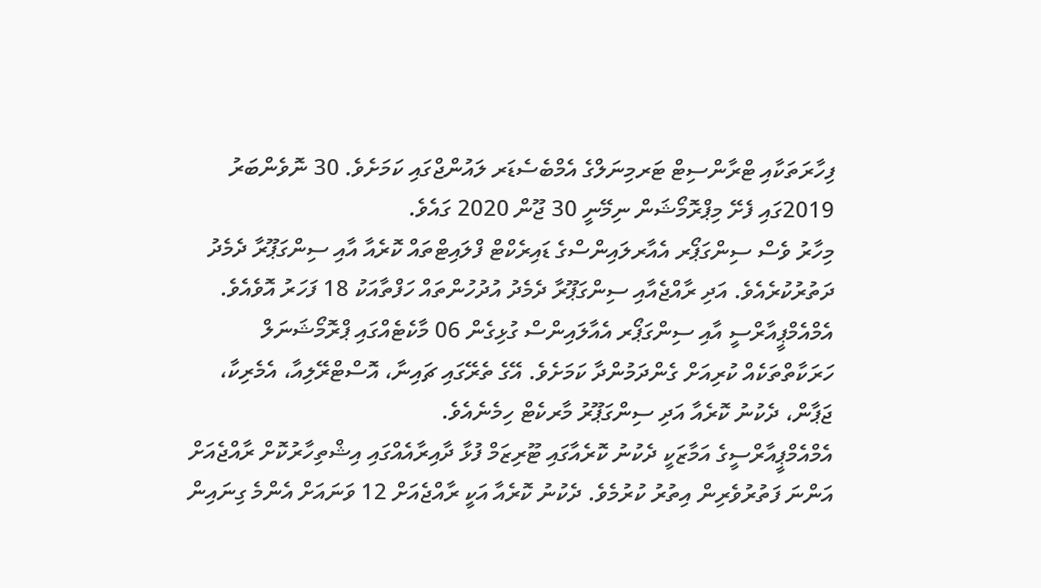ފިހާރަތަކާއި ޓްރާންސިޓް ޓަރމިނަލްގެ އެމްބެސެޑަރ ލައުންޖްގައި ކަމަށެވެ. 30 ނޮވެންބަރު 2019ގައި ފެށޭ މިޕްރޮމޯޝަން ނިމޭނީ 30 ޖޫން 2020 ގައެވެ.
މިހާރު ވެސް ސިންގަޕޯރ އެއާރލައިންސްގެ ޑައިރެކްޓް ފްލައިޓްތައް ކޮރެއާ އާއި ސިންގަޕޫރާ ދެމެދު ދަތުރުކުރެއެވެ. އަދި ރާއްޖެއާއި ސިންގަޕޫރާ ދެމެދު އުދުހުންތައް ހަފްތާއަކު 18 ފަހަރު އޮވެއެވެ.
އެމްއެމްޕީއާރްސީ އާއި ސިންގަޕޯރ އެއާލައިންސް ގުޅިގެން 06 މާކެޓެއްގައި ޕްރޮމޯޝަނަލް ހަރަކާތްތަކެއް ކުރިއަށް ގެންދަމުންދާ ކަމަށެވެ. އޭގެ ތެރޭގައި ޗައިނާ، އޮސްޓްރޭލިއާ، އެމެރިކާ، ޖަޕާން، ދެކުނު ކޮރެއާ އަދި ސިންގަޕޫރު މާރކެޓް ހިމެނެއެވެ.
އެމްއެމްޕީއާރްސީގެ އަމާޒަކީ ދެކުނު ކޮރެއާގައި ޓޫރިޒަމް ފުޅާ ދާއިރާއެއްގައި އިޝްތިހާރުކޮށް ރާއްޖެއަށް އަންނަ ފަތުރުވެރިން އިތުރު ކުރުމެވެ. ދެކުނު ކޮރެއާ އަކީ ރާއްޖެއަށް 12 ވަނައަށް އެންމެ ގިނައިން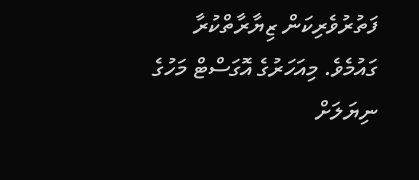ފަތުރުވެރިކަން ޒިޔާރާތްކުރާ ގައުމެވެ. މިއަހަރުގެ އޮގަސްޓް މަހުގެ ނިޔަލަށް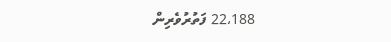22،188 ފަތުރުވެރިން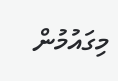މިގައުމުން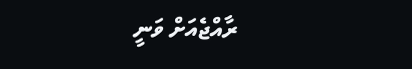ރާއްޖެއަށް ވަނީ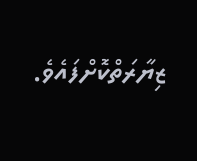ޒިޔާރަތްކޮށްފައެވެ.